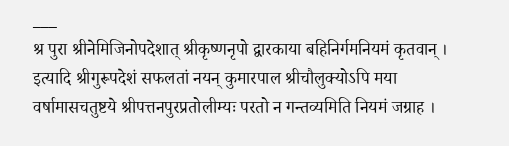___
श्र पुरा श्रीनेमिजिनोपदेशात् श्रीकृष्णनृपो द्वारकाया बहिनिर्गमनियमं कृतवान् । इत्यादि श्रीगुरूपदेशं सफलतां नयन् कुमारपाल श्रीचौलुक्योऽपि मया वर्षामासचतुष्टये श्रीपत्तनपुरप्रतोलीम्यः परतो न गन्तव्यमिति नियमं जग्राह ।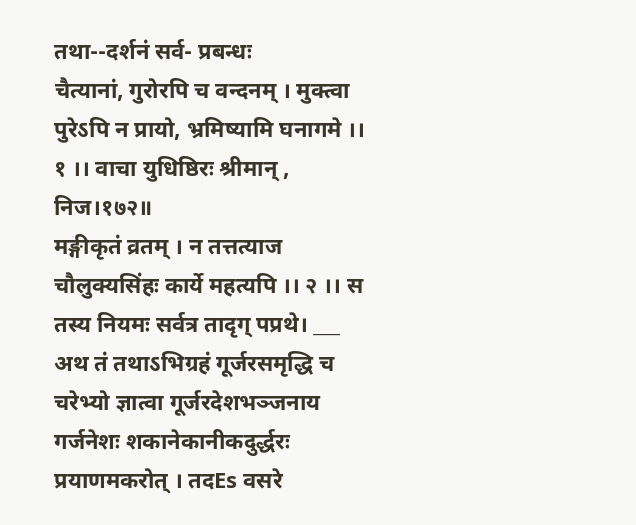तथा--दर्शनं सर्व- प्रबन्धः
चैत्यानां, गुरोरपि च वन्दनम् । मुक्त्वा पुरेऽपि न प्रायो, भ्रमिष्यामि घनागमे ।। १ ।। वाचा युधिष्ठिरः श्रीमान् , निज।१७२॥
मङ्गीकृतं व्रतम् । न तत्तत्याज चौलुक्यसिंहः कार्ये महत्यपि ।। २ ।। स तस्य नियमः सर्वत्र तादृग् पप्रथे। ___ अथ तं तथाऽभिग्रहं गूर्जरसमृद्धि च चरेभ्यो ज्ञात्वा गूर्जरदेशभञ्जनाय गर्जनेशः शकानेकानीकदुर्द्धरः प्रयाणमकरोत् । तदEs वसरे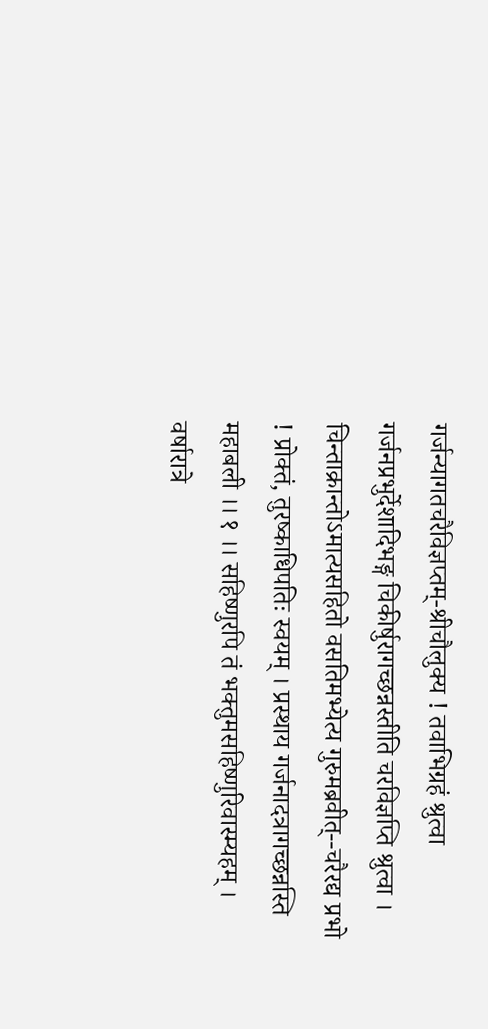गर्जन्यागतचरैविज्ञप्तम्-श्रीचौलुक्य ! तवाभिग्रहं श्रुत्वा गर्जनप्रभुर्देशादिभङ्ग चिकीर्षुरागच्छन्नस्तीति चरविज्ञप्ति श्रुत्वा ।
चिन्ताक्रान्तोऽमात्यसहितो वसतिमभ्येत्य गुरुमब्रवीत्--चरैरद्य प्रभो ! प्रोक्तं, तुरष्काधिपतिः स्वयम् । प्रस्थाय गर्जनादत्रागच्छन्नस्ति महाबली ।। १ ।। सहिष्णुरपि तं भक्तुमसहिष्णुरिवास्म्यहम् । वर्षारात्रे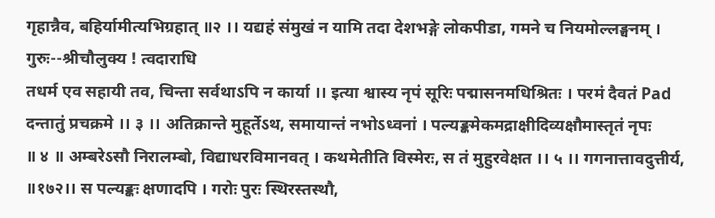गृहान्नैव, बहिर्यामीत्यभिग्रहात् ॥२ ।। यद्यहं संमुखं न यामि तदा देशभङ्गे लोकपीडा, गमने च नियमोल्लङ्घनम् । गुरुः--श्रीचौलुक्य ! त्वदाराधि
तधर्म एव सहायी तव, चिन्ता सर्वथाऽपि न कार्या ।। इत्या श्वास्य नृपं सूरिः पद्मासनमधिश्रितः । परमं दैवतं Pad दन्तातुं प्रचक्रमे ।। ३ ।। अतिक्रान्ते मुहूर्तेऽथ, समायान्तं नभोऽध्वनां । पल्यङ्कमेकमद्राक्षीदिव्यक्षौमास्तृतं नृपः
॥ ४ ॥ अम्बरेऽसौ निरालम्बो, विद्याधरविमानवत् । कथमेतीति विस्मेरः, स तं मुहुरवेक्षत ।। ५ ।। गगनात्तावदुत्तीर्य, ॥१७२।। स पल्यङ्कः क्षणादपि । गरोः पुरः स्थिरस्तस्थौ,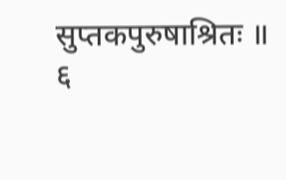सुप्तकपुरुषाश्रितः ॥ ६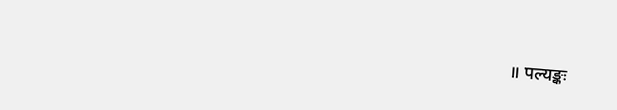॥ पल्यङ्कः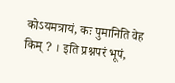कोऽयमत्रायं, कः पुमानिति वेह किम् ? । इति प्रश्नपरं भूपं,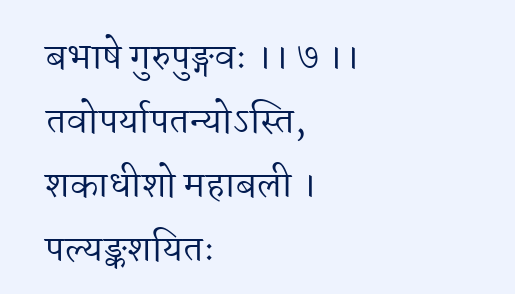बभाषे गुरुपुङ्गवः ।। ७ ।। तवोपर्यापतन्योऽस्ति, शकाधीशो महाबली । पल्यङ्कशयितः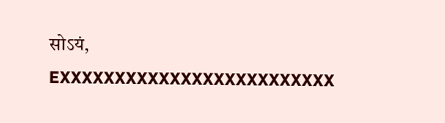सोऽयं,
EXXXXXXXXXXXXXXXXXXXXXXXXX